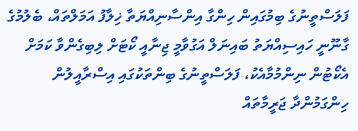ފަލަސްތީނުގެ ބިމުގައިން ހިންގާ އިންސާނިއްޔަތާ ޚިލާފު އަމަލްތައް، ބެލުމުގެ ގާނޫނީ ހައިސިއްޔަތު ބައިނަލް އަގުވާމީ ޖިނާއީ ކޯޓަށް ލިބިގެންވާ ކަމަށް އެކޯޓުން ނިންމުމާއެކު، ފަލަސްތީނުގެ ބިންތަކުގައި އިސްރާއީލުން ހިންގަމުންދާ ޖަރީމާތައް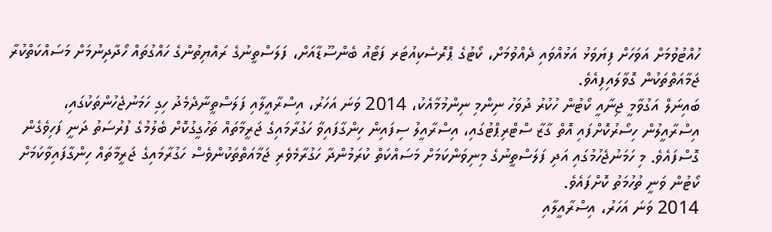ހުއްޓުވުމަށް އަވަހަށް ފިޔަވަޅު އަޅުއްވައި ދެއްވުމަށް، ކޯޓުގެ ޕްރޮސެކިއުޓަރ ފަޓޯއު ބެންސޫޑާއަށް، ފަލަސްތީނުގެ ރައްޔިތުންގެ ހައްގުތައް ހޯދާދިނުމަށް މަސައްކަތްކުރާ ޖަމާއަތްތަކުން ގޮވާލައިފިއެވެ.
ބައިނަލް އަގުވާމީ ޖިނާއީ ކޯޓުން ހުކުރު ދުވަހު ނިންމި ނިންމުމާއެކު، 2014 ވަނަ އަހަރު، އިސްރާއީލާއި ފަލަސްތީނާދެމެދު ހިގި ހަމަނުޖެހުންތަކުގައި، އިސްރާއީލުން ހިސޯރުކޮށްފައި އޮތް ގާޒާ ސްޓްރިޕްޓުގައި، އިސްރާއީލު ސިފައިން ހިންގާފައިވާ ހަގުރާމައިގެ ޖަރީމާތައް ތަހުގީގުކޮށް ބެލުމުގެ ފުރުސަތު ދަނީ ފަހިވެގެން ގޮސްފައެވެ. މި ހަމަނުޖެހުމުގައި އަދި ފަލަސްތީނުގެ މިނިވަންކަމަށް މަސައްކަތް ކުރަމުންދާ ހަގުރާމެވެރި ޖަމާއަތްތަކުންވެސް ހަގުރާމައިގެ ޖަރީމާތައް ހިންގާފައިވާކަމަށް ކޯޓުން ވަނީ ތުހުމަތު ކޮށްފައެވެ.
2014 ވަނަ އަހަރު، އިސްރާއީލާއި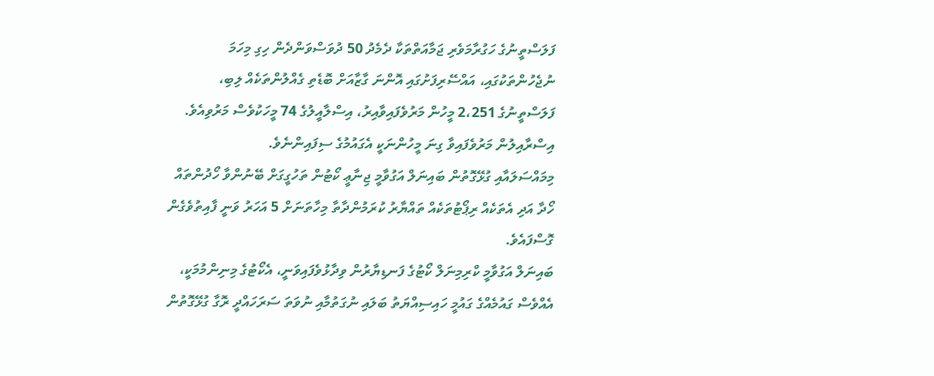ފަލަސްތީނުގެ ހަގުރާމަވެރި ޖަމާއަތްތަކާ ދެމެދު 50 ދުވަސްވަންދެން ހިގި މިހަމަ ނުޖެހުންތަކުގައި، އައްސޭރިފަށުގައި އޮންނަ ގާޒާއަށް ބޮޑެތި ގެއްލުންތަކެއް ލިބި، ފަލަސްތީނުގެ 2،251 މީހުން މަރުވެފައިވާއިރު، އިސްލާއީލުގެ 74 މީހަކުވެސް މަރުވިއެވެ. އިސްރާއިލުން މަރުވެފައިވާ ގިނަ މީހުންނަކީ އެގައުމުގެ ސިފައިންނެވެ.
މިމައްސަލައާއި ގުޅޭގޮތުން ބައިނަލް އަގުވާމީ ޖިނާޢީ ކޯޓުން ތަހުގީގަށް ބޭނުންވާ ހޯދުންތައް ހޯދާ އަދި އެތަކެއް ރިޕޯޓުތަކެއް ތައްޔާރު ކުރަމުންދާތާ މިހާތަނަށް 5 އަހަރު ވަނީ ފާއިތުވެގެން ގޮސްފައެވެ.
ބައިނަލް އަގުވާމީ ކްރިމިނަލް ކޯޓުގެ ފަނޑިޔާރުން ވިދާޅުވެފައިވަނީ، އެކޯޓުގެ މިނިންމުމަކީ، އެއްވެސް ގައުމެއްގެ ގައުމީ ހައިސިއްޔަތު ބަލައި ނުގަތުމާއި ނުވަތަ ސަރަހައްދީ ރޮގާ ގުޅޭގޮތުން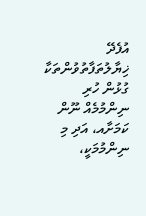އުފެދޭ ޚިޔާލުތަފާތުވުންތަކާ ގުޅުން ހުރި ނިންމުމެއް ނޫން ކަމަށާއ، އަދި މި ނިންމުމަކީ،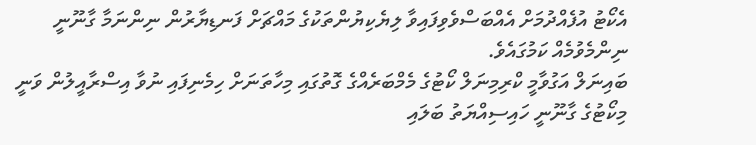އެކޯޓު އުފެއްދުމަށް އެއްބަސްވެވިފައިވާ ލިޔެކިޔުންތަކުގެ މައްޗަށް ފަނޑިޔާރުން ނިންނަމާ ގާނޫނީ ނިންމެވުމެއް ކަމުގައެވެ.
ބައިނަލް އަގުވާމީ ކްރިމިނަލް ކޯޓުގެ މެމްބަރެއްގެ ގޮތުގައި މިހާތަނަށް ހިމެނިފައި ނުވާ އިސްރާއީލުން ވަނީ މިކޯޓުގެ ގާނޫނީ ހައިސިއްޔަތު ބަލައި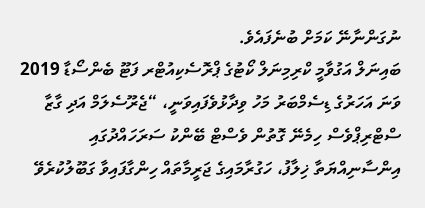ނުގަންނާނޭ ކަމަށް ބުނެފައެވެ.
ބައިނަލް އަގުވާމީ ކްރިމިނަލް ކޯޓުގެ ޕްރޮސެކިއުޓްރ ފަޓޫ ބެންސޯޑާ 2019 ވަނަ އަހަރުގެ ޑިސެމްބަރު މަހު ވިދާޅުވެފައިވަނީ، “ޖެރޫސެލަމް އަދި ގާޒާ ސްޓްރިޕްވެސް ހިމެނޭ ގޮތުން ވެސްޓް ބޭންކު ސަރަހައްދުގައި އިންސާނިއްޔަތާ ޚިލާފު، ހަގުރާމައިގެ ޖަރީމާތައް ހިންގާފައިވާ ގަބޫލުކުރެވޭ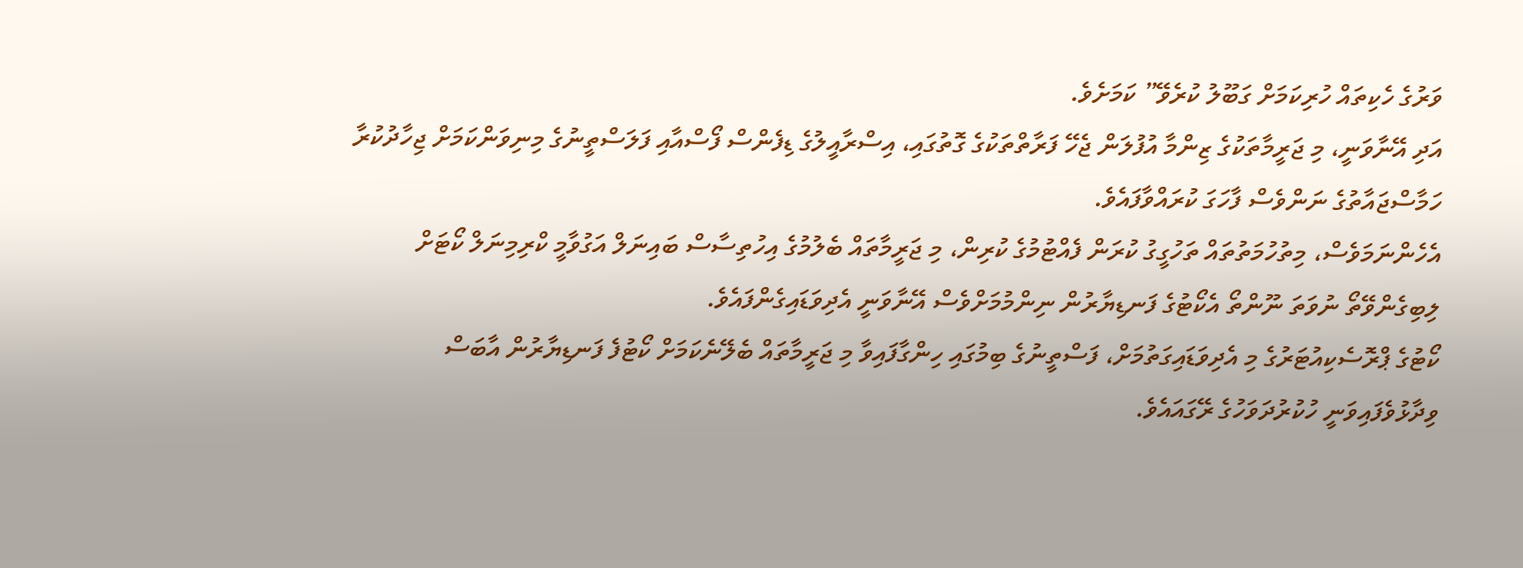ވަރުގެ ހެކިތައް ހުރިކަމަށް ގަބޫލު ކުރެވޭ” ކަމަށެވެ.
އަދި އޭނާވަނީ، މި ޖަރީމާތަކުގެ ޒިންމާ އުފުލަން ޖެހޭ ފަރާތްތަކުގެ ގޮތުގައި، އިސްރާއީލުގެ ޑިފެންސް ފޯސްއާއި ފަލަސްތީނުގެ މިނިވަންކަމަށް ޖިހާދުކުރާ ހަމާސްޖައާތުގެ ނަންވެސް ފާހަގަ ކުރައްވާފައެވެ.
އެހެންނަމަވެސް، މިތުހުމަތުތައް ތަހުގީގު ކުރަން ފެއްޓުމުގެ ކުރިން، މި ޖަރީމާތައް ބެލުމުގެ އިހުތިސާސް ބައިނަލް އަގުވާމީ ކްރިމިނަލް ކޯޓަށް ލިބިގެންވޭތޯ ނުވަތަ ނޫންތޯ އެކޯޓުގެ ފަނޑިޔާރުން ނިންމުމަށްވެސް އޭނާވަނީ އެދިވަޑައިގެންފައެވެ.
ކޯޓުގެ ޕްރޮސެކިއުޓަރުގެ މި އެދިވަޑައިގަތުމަށް، ފަސްތީނުގެ ބިމުގައި ހިންގާފައިވާ މި ޖަރީމާތައް ބެލޭނެކަމަށް ކޯޓުފެ ފަނޑިޔާރުން އާބަސް ވިދާޅުވެފައިވަނީ ހުކުރުދަވަހުގެ ރޭގައައެވެ.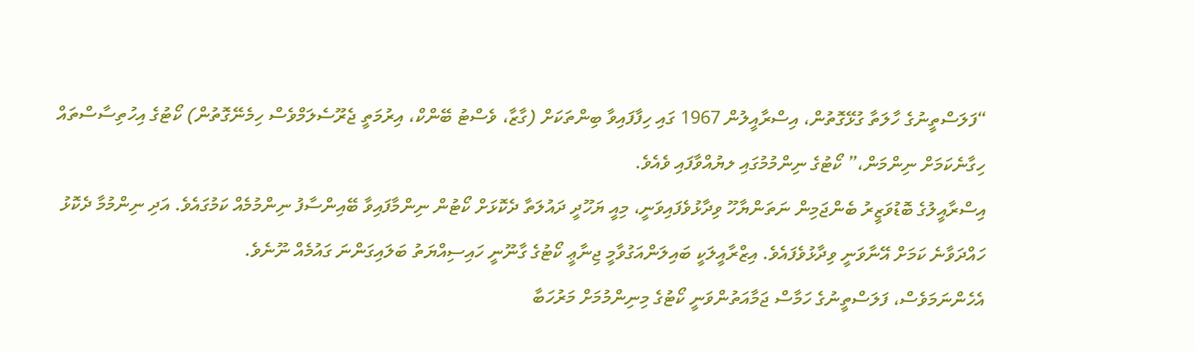“ފަލަސްތީނުގެ ހާލަތާ ގުޅޭގޮތުން، އިސްރާއީލުން 1967 ގައި ހިފާފައިވާ ބިންތަކަށް (ގާޒާ، ވެސްޓު ބޭންކް، އިރުމަތީ ޖެރޫސެލަމްވެސް ހިމެނޭގޮތުން) ކޯޓުގެ އިހުތިސާސްތައް ހިގާނެކަމަށް ނިންމަން،” ކޯޓުގެ ނިންމުމުގައި ލޔުއްވާފައި ވެއެވެ.
އިސްރާއީލުގެ ބޮޑުވަޒީރު ބެންޖަމިން ނަތަންޔާހޫ ވިދާޅުވެފައިވަނީ، މިއީ ޔަހޫދީ ދައުލަތާ ދެކޮޅަށް ކޯޓުން ނިންމާފައިވާ ބޭއިންސާފު ނިންމުމެއް ކަމުގައެވެ. އަދި ނިންމުމާ ދެކޮޅު ހައްދަވާނެ ކަމަށް އޭނާވަނީ ވިދާޅުވެފައެވެ. އިޒްރާއީލަކީ ބައިލަންއަގުވާމީ ޖިނާޢީ ކޯޓުގެ ގާނޫނީ ހައިސިއްޔަތު ބަލައިގަންނަ ގައުމެއް ނޫނެވެ.
އެހެންނަމަވެސް، ފަލަސްތީނުގެ ހަމާސް ޖަމާއަތުންވަނީ ކޯޓުގެ މިނިންމުމަށް މަރުހަބާ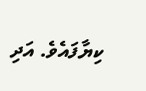ކިޔާފައެވެ. އަދި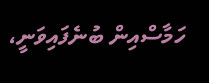ހަމާސްއިން ބުނެފައިވަނީ،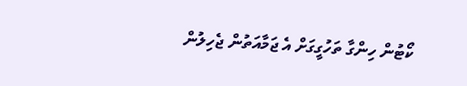ކޯޓުން ހިންގާ ތަހުގީގަށް އެ ޖަމާއަތުން ޖެހިލުން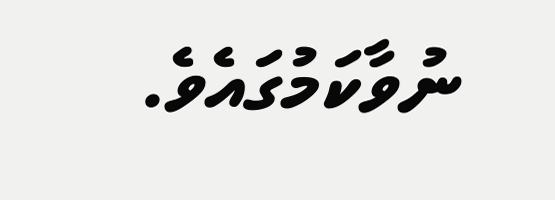ނުވާކަމުގައެވެ.